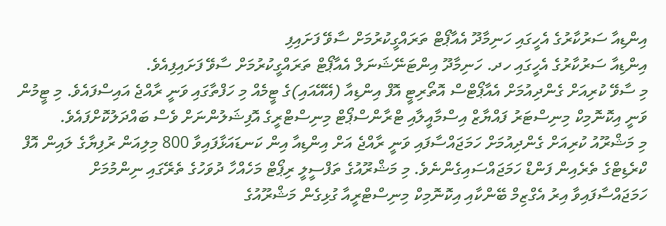އިންޑިއާ ސަރުކާރުގެ އެހީގައި ހަނިމާދޫ އެއާޕޯޓް ތަރައްގީކުރުމަށް ސާވޭ ފަށައިފި
އިންޑިއާ ސަރުކާރުގެ އެހީގައި ހދ. ހަނިމާދޫ އިންޓަނޭޝަނަލް އެއާޕޯޓް ތަރައްގީކުރުމަށް ސާވޭ ފަށައިފިއެވެ.
މި ސާވޭ ކުރިއަށް ގެންދިއުމަށް އެއާޕޯޓްސް އޮތޯރިޓީ އޮފް އިންޑިއާ (އޭއޭއައި)ގެ ޓީމެއް މި ހަފްތާގައި ވަނީ ރާއްޖެ އައިސްފައެވެ. މި ޓީމުން ވަނީ އިކޮނޮމިކް މިނިސްޓަރު ފައްޔާޒް އިސްމާއީލާއި ޓްރާންސްޕޯޓް މިނިސްޓްރީގެ އޮފިޝަލުންނަށް ވެސް ބައްދަލުކޮށްފައެވެ.
މި މަޝްރޫއު ކުރިއަށް ގެންދިއުމަށް ހަމަޖައްސާފައި ވަނީ ރާއްޖެ އަށް އިންޑިއާ އިން ކަނޑައަޅާފައިވާ 800 މިލިއަން ރުފިޔާގެ ލައިން އޮފް ކްރެޑިޓްގެ ތެރެއިން ފަންޑް ހަމަޖައްސައިގެންނެވެ. މި މަޝްރޫއުގެ ތަފްސީލީ ރިޕޯޓް މަހެއްހާ ދުވަހުގެ ތެރޭގައި ނިންމުމަށް ހަމަޖައްސާފައިވާ އިރު އެގްޒިމް ބޭންކާއި އިކޮނޮމިކް މިނިސްޓްރީއާ ގުޅިގެން މަޝްރޫއުގެ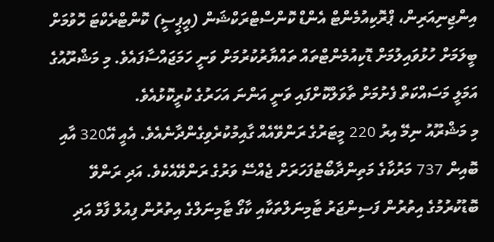އިންޖިނިއަރިން، ޕްރޮކިއުމެންޓް އެންޑް ކޮންސްޓްރަކްޝަން (އީޕީސީ) ކޮންޓްރެކްޓަ ހޮވުމަށް ބީލަމަށް ހުޅުވައިލުމަށް ޑޮކިއުމެންޓްތައް ތައްޔާރުކުރުމަށް ވަނީ ހަމަޖައްސާފައެވެ. މި މަޝްރޫއުގެ އަމަލީ މަސައްކަތް ފެށުމަށް ތާވަލްކޮށްފައި ވަނީ އަންނަ އަހަރުގެ ކުރީކޮޅުއެވެ.
މި މަޝްރޫއު ނިމޭ އިރު 220 މީޓަރުގެ ރަންވޭއެއް ގާއިމުކުރެވިގެންދާނެއެވެ. އެއީ އޭ320 އާއި ބޮއިން 737 މަރުކާގެ މަތިންދާބޯޓުފަހަރަށް ޖެއްސޭ ވަރުގެ ރަންވޭއެކެވެ. އަދި ރަންވޭ ބޮޑުކުރުމުގެ އިތުރުން ފަސިންޖަރު ޓާމިނަލްތަކާއި ކާގޯ ޓާމިނަލްގެ އިތުރުން ފިއުލް ފާމް އަދި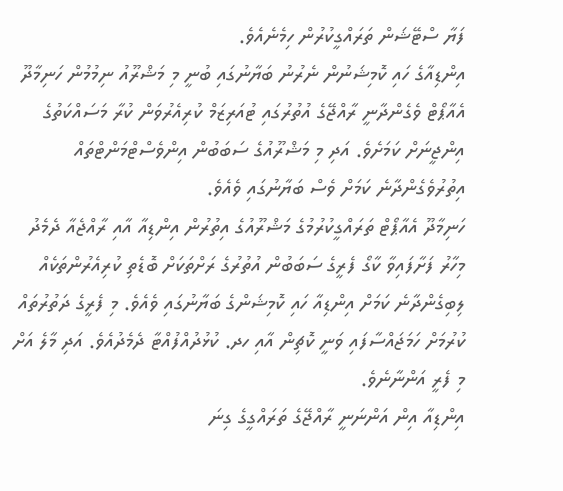ފަޔާ ސްޓޭޝަން ތަރައްގީކުރުން ހިމެނެއެވެ.
އިންޑިއާގެ ހައި ކޮމިޝަނުން ނެރުނު ބަޔާނުގައި ބުނީ މި މަޝްރޫއު ނިމުމުން ހަނިމާދޫ އެއާޕޯޓް ވެގެންދާނީ ރާއްޖޭގެ އުތުރުގައި ޓުއަރިޒަމް ކުރިއެރުވަން ކުރާ މަސައްކަތުގެ އިންޖީނަށް ކަމަށެވެ. އަދި މި މަޝްރޫއުގެ ސަބަބުން އިންވެސްޓްމަންޓްތައް އިތުރުވެގެންދާނެ ކަމަށް ވެސް ބަޔާނުގައި ވެއެވެ.
ހަނިމާދޫ އެއާޕޯޓް ތަރައްގީކުރުމުގެ މަޝްރޫއުގެ އިތުރުން އިންޑިއާ އާއި ރާއްޖެއާ ދެމެދު މިހާރު ފަށާފައިވާ ކާގޯ ފެރީގެ ސަބަބުން އުތުރުގެ ރަށްތަކަށް ބޮޑެތި ކުރިއެރުންތަކެއް ލިބިގެންދާނެ ކަމަށް އިންޑިއާ ހައި ކޮމިޝަންގެ ބަޔާނުގައި ވެއެވެ. މި ފެރީގެ ދަތުރުތައް ކުރުމަށް ހަމަޖައްސާފައި ވަނީ ކޮޗިން އާއި ހދ. ކުޅުދުއްފުއްޓާ ދެމެދުއެވެ. އަދި މާލެ އަށް މި ފެރީ އަންނާނެވެ.
އިންޑިއާ އިން އަންނަނީ ރާއްޖޭގެ ތަރައްގީގެ ގިނަ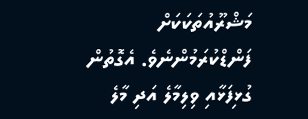މަޝްރޫއުތަކަކަށް ފަންޑްކުރަމުންނެވެ. އެގޮތުން ގުޅިފަޅާއި ވިލިމާލެ އަދި މާލެ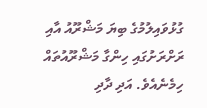ގުޅުވައިލުމުގެ ބިޔަ މަޝްރޫއު އާއި ރަށްރަށުގައި ހިންގާ މަޝްރޫއުތައް ހިމެނެއެވެ. އަދި ދާދި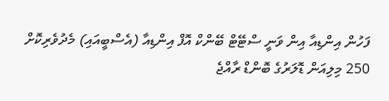ފަހުން އިންޑިއާ އިން ވަނީ ސްޓޭޓް ބޭންކް އޮފް އިންޑިއާ (އެސްބީއައި) މެދުވެރިކޮށް 250 މިލިއަން ޑޮލަރުގެ ބޮންޑް ރާއްޖެ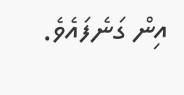އިން ގަނެފައެވެ.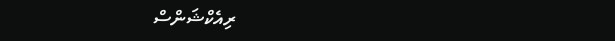ރިއެކްޝަންސް